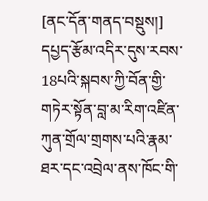[ནང་དོན་གནད་བསྡུས།] དཔྱད་རྩོམ་འདིར་དུས་རབས་18པའི་སྐབས་ཀྱི་བོན་གྱི་གཏེར་སྟོན་བླ་མ་རིག་འཛིན་ཀུན་གྲོལ་གྲགས་པའི་རྣམ་ཐར་དང་འབྲེལ་ནས་ཁོང་གི་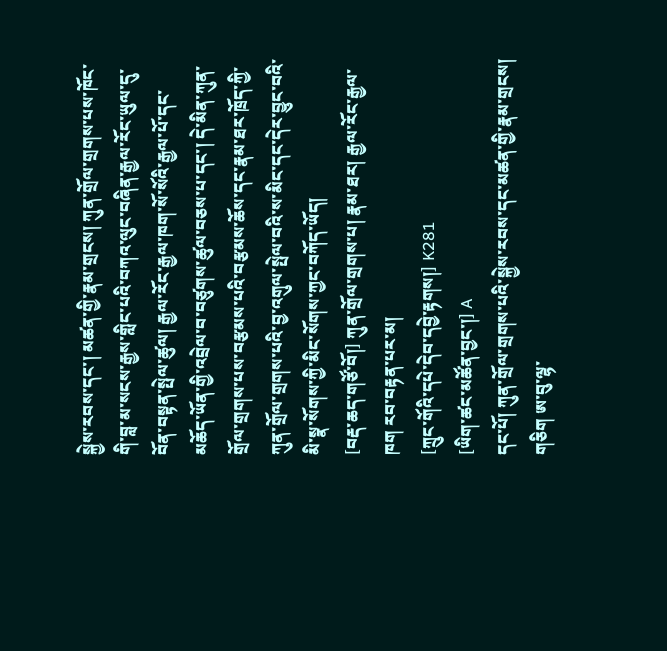སྐྱེས་རབས་དང་། མཚན་གྱི་རྣམ་གྲངས། ཀུན་གྲོལ་གྲགས་པས་ཁོང་གི་བླ་མ་སངས་རྒྱས་གླིང་པའི་བཀའ་ལུང་བཞིན་རྒྱལ་རོང་ཡུལ་དུ་བོན་བསྟན་སྤེལ་ཚུལ། རྒྱལ་རོང་རྒྱལ་ཁག་སོ་སོའི་རྒྱལ་པོ་དང་མཆོད་ཡོན་གྱི་འབྲེལ་བ་བཙུགས་ཚུལ་བཅས་པ་དང་། དེ་མིན་ཀུན་གྲོལ་གྲགས་པས་བརྩམས་པའི་བརྩམས་ཆོས་དང་རྣམ་ཐར་ཁྲོད་ཀྱི་ཀུན་གྲོལ་གྲགས་པའི་བྱ་འགུལ་སྤེལ་བའི་ས་མིང་དང་དེར་བྱུང་བའི་མི་སྣ་སོགས་ཀྱི་མིང་སོགས་ཀྱང་བཀོད་ཡོད།
[བརྡ་ཆད་གཙོ་བོ།] ཀུན་གྲོལ་གྲགས་པ། རྣམ་ཐར། རྒྱལ་རོང་རྒྱལ་ཁག རབ་བརྟན་པར་མ།
[ཀྲུང་གོའི་དཔེ་དེབ་དབྱེ་རྟགས།] K281
[ཡིག་ཚང་མཚོན་བྱང་།] A
དང་པོ། ཀུན་གྲོལ་གྲགས་པའི་སྐྱེས་རབས་དང་མཚན་གྱི་རྣམ་གྲངས།
གཅིག ཨ་བུ་ལྷ་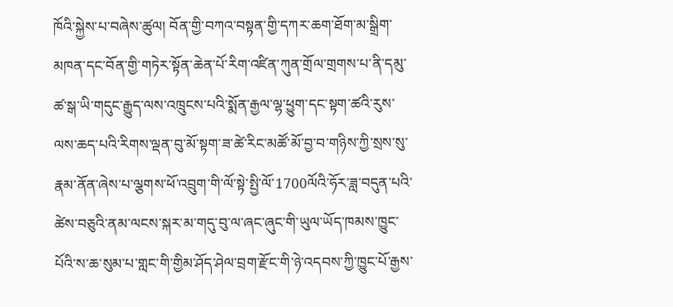ཁོའི་སྐྱེས་པ་བཞེས་ཚུལ། བོན་གྱི་བཀའ་བསྟན་གྱི་དཀར་ཆག་ཐོག་མ་སྒྲིག་མཁན་དང་བོན་གྱི་གཏེར་སྟོན་ཆེན་པོ་རིག་འཛིན་ཀུན་གྲོལ་གྲགས་པ་ནི་དམུ་ཚ་སྒ་ཡི་གདུང་རྒྱུད་ལས་འཁྲུངས་པའི་སྨོན་རྒྱལ་ལྷ་ཕྱུག་དང་སྟག་ཚའི་རུས་ལས་ཆད་པའི་རིགས་ལྡན་བུ་མོ་སྟག་ཟ་ཚེ་རིང་མཚོ་མོ་བྱ་བ་གཉིས་ཀྱི་སྲས་སུ་རྣམ་ནོན་ཞེས་པ་ལྕགས་ཕོ་འབྲུག་གི་ལོ་སྟེ་སྤྱི་ལོ་1700ལོའི་ཧོར་ཟླ་བདུན་པའི་ཚེས་བཅུའི་ནམ་ལངས་སྐར་མ་གདུ་བུ་ལ་ཞང་ཞུང་གི་ཡུལ་ཡོད་ཁམས་ཁྱུང་པོའི་ས་ཆ་སུམ་པ་གླང་གི་གྱིམ་ཤོད་ཤེལ་བྲག་རྫོང་གི་ཉེ་འདབས་ཀྱི་ཁྱུང་པོ་རྒྱས་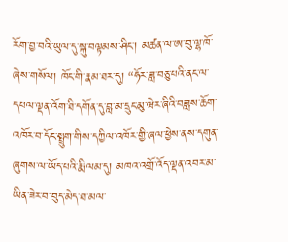རོག་བྱ་བའི་ཡུལ་དུ་སྐུ་བལྟམས་ཤིང་། མཚན་ལ་ཨ་བུ་ལྷ་ཁོ་ཞེས་གསོལ། ཁོང་གི་རྣམ་ཐར་དུ། “ཧོར་ཟླ་བཅུ་པའི་ནང་ལ་དཔལ་ལྡན་འོག་ཐི་དགོན་དུ་བླ་མ་དྲུང་མུ་ཝེར་ཞིའི་བཟླས་ཆོག་འཁོར་བ་དོང་སྤྲུག་གིས་དཀྱིལ་འཁོར་གྱི་ཞལ་ཕྱེས་ནས་དགུན་ཞུགས་ལ་ཡོད་པའི་རྨི་ལམ་དུ། མཁའ་འགྲོ་འོད་ལྡན་འབར་མ་ཡིན་ཟེར་བ་བུད་མེད་ཐ་མལ་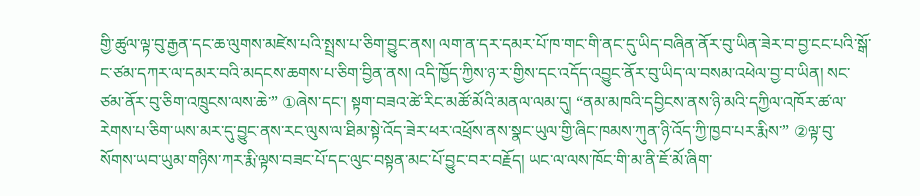གྱི་ཚུལ་ལྟ་བུ་རྒྱན་དང་ཆ་ལུགས་མཛེས་པའི་སྤྲས་པ་ཅིག་བྱུང་ནས། ལག་ན་དར་དམར་པོ་ཁ་གང་གི་ནང་དུ་ཡིད་བཞིན་ནོར་བུ་ཡིན་ཟེར་བ་བྱ་ངང་པའི་སྒོ་ང་ཙམ་དཀར་ལ་དམར་བའི་མདངས་ཆགས་པ་ཅིག་བྱིན་ནས། འདི་ཁྱོད་ཀྱིས་ཉ་ར་གྱིས་དང་འདོད་འབྱུང་ནོར་བུ་ཡིད་ལ་བསམ་འཕེལ་བྱ་བ་ཡིན། སང་ཙམ་ནོར་བུ་ཅིག་འཁྲུངས་ལས་ཆེ་” ①ཞེས་དང་། སྟག་བཟའ་ཚེ་རིང་མཚོ་མོའི་མནལ་ལམ་དུ། “ནམ་མཁའི་དབྱིངས་ནས་ཉི་མའི་དཀྱིལ་འཁོར་ཚ་ལ་རེགས་པ་ཅིག་ཡས་མར་དུ་བྱུང་ནས་རང་ལུས་ལ་ཐིམ་སྟེ་འོད་ཟེར་ཕར་འཕྲོས་ནས་སྣང་ཡུལ་གྱི་ཞིང་ཁམས་ཀུན་ཉི་འོད་ཀྱི་ཁྱབ་པར་རྨིས་” ②ལྟ་བུ་སོགས་ཡབ་ཡུམ་གཉིས་ཀར་རྨི་ལྟས་བཟང་པོ་དང་ལུང་བསྟན་མང་པོ་བྱུང་བར་བརྗོད། ཡང་ལ་ལས་ཁོང་གི་མ་ནི་ཇོ་མོ་ཞིག་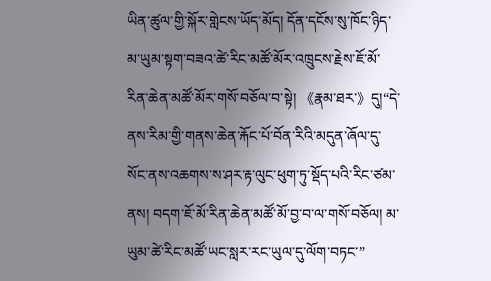ཡིན་ཚུལ་གྱི་སྐོར་གླེངས་ཡོད་མོད། དོན་དངོས་སུ་ཁོང་ཉིད་མ་ཡུམ་སྟག་བཟའ་ཚེ་རིང་མཚོ་མོར་འཁྲུངས་རྗེས་ཇོ་མོ་རིན་ཆེན་མཚོ་མོར་གསོ་བཅོལ་བ་སྟེ། 《རྣམ་ཐར་》དུ།“དེ་ནས་རིམ་གྱི་གནས་ཆེན་རྐོང་པོ་བོན་རིའི་མདུན་ཞོལ་དུ་སོང་ནས་འཆགས་ས་ཤར་རྟ་ལུང་ཕུག་ཏུ་སྡོད་པའི་རིང་ཙམ་ནས། བདག་ཇོ་མོ་རིན་ཆེན་མཚོ་མོ་བྱ་བ་ལ་གསོ་བཅོལ། མ་ཡུམ་ཚེ་རིང་མཚོ་ཡང་སླར་རང་ཡུལ་དུ་ལོག་བཏང་”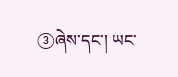③ཞེས་དང་། ཡང་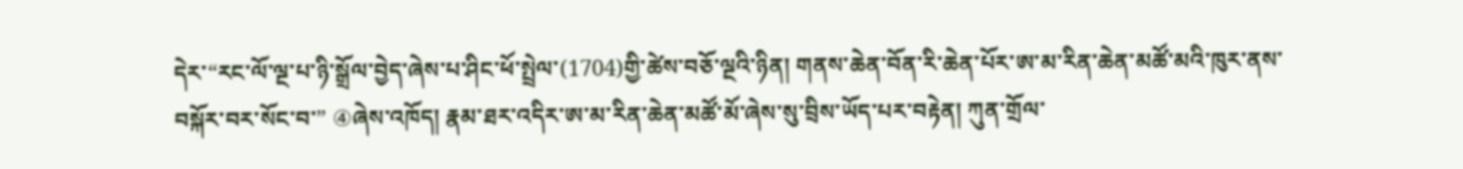དེར་“རང་ལོ་ལྔ་པ་ཉི་སྒྲོལ་བྱེད་ཞེས་པ་ཤིང་ཕོ་སྤྲེལ་(1704)གྱི་ཚེས་བཅོ་ལྔའི་ཉིན། གནས་ཆེན་བོན་རི་ཆེན་པོར་ཨ་མ་རིན་ཆེན་མཚོ་མའི་ཁུར་ནས་བསྐོར་བར་སོང་བ་” ④ཞེས་འཁོད། རྣམ་ཐར་འདིར་ཨ་མ་རིན་ཆེན་མཚོ་མོ་ཞེས་སུ་བྲིས་ཡོད་པར་བརྟེན། ཀུན་གྲོལ་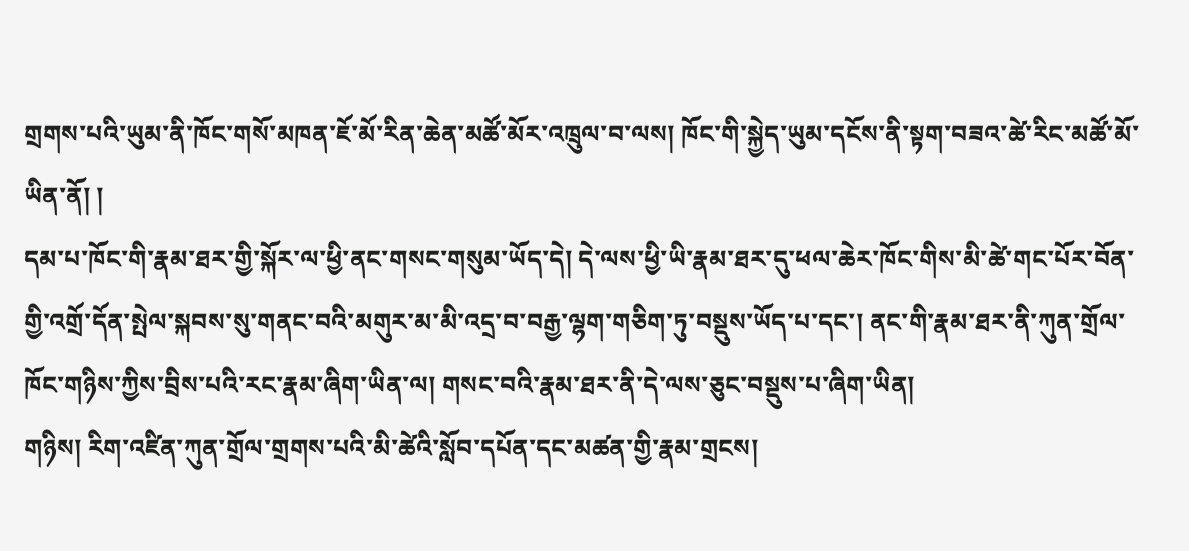གྲགས་པའི་ཡུམ་ནི་ཁོང་གསོ་མཁན་ཇོ་མོ་རིན་ཆེན་མཚོ་མོར་འཁྲུལ་བ་ལས། ཁོང་གི་སྐྱེད་ཡུམ་དངོས་ནི་སྟག་བཟའ་ཚེ་རིང་མཚོ་མོ་ཡིན་ནོ། །
དམ་པ་ཁོང་གི་རྣམ་ཐར་གྱི་སྐོར་ལ་ཕྱི་ནང་གསང་གསུམ་ཡོད་དེ། དེ་ལས་ཕྱི་ཡི་རྣམ་ཐར་དུ་ཕལ་ཆེར་ཁོང་གིས་མི་ཚེ་གང་པོར་བོན་གྱི་འགྲོ་དོན་སྤེལ་སྐབས་སུ་གནང་བའི་མགུར་མ་མི་འདྲ་བ་བརྒྱ་ལྷག་གཅིག་ཏུ་བསྡུས་ཡོད་པ་དང་། ནང་གི་རྣམ་ཐར་ནི་ཀུན་གྲོལ་ཁོང་གཉིས་ཀྱིས་བྲིས་པའི་རང་རྣམ་ཞིག་ཡིན་ལ། གསང་བའི་རྣམ་ཐར་ནི་དེ་ལས་ཅུང་བསྡུས་པ་ཞིག་ཡིན།
གཉིས། རིག་འཛིན་ཀུན་གྲོལ་གྲགས་པའི་མི་ཚེའི་སློབ་དཔོན་དང་མཚན་གྱི་རྣམ་གྲངས།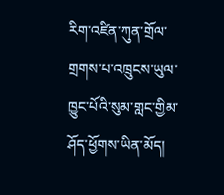རིག་འཛིན་ཀུན་གྲོལ་གྲགས་པ་འཁྲུངས་ཡུལ་ཁྱུང་པོའི་སུམ་གླང་གྱིམ་ཤོད་ཕྱོགས་ཡིན་མོད།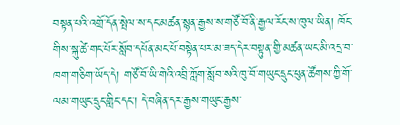བསྟན་པའི་འགྲོ་དོན་སྤེལ་ས་དང་མཚན་སྙན་རྒྱས་ས་གཙོ་བོ་ནི་རྒྱལ་རོང་ས་ཁུལ་ཡིན། ཁོང་གིས་སྐུ་ཚེ་གང་པོར་སློབ་དཔོན་མང་པོ་བསྟེན་པར་མ་ཟད་དེར་བསྟུན་གྱི་མཚན་ཡང་མི་འདྲ་བ་ཁག་གཅིག་ཡོད་དེ། གཙོ་བོ་ཡི་གེའི་འབྲི་ཀློག་སློབ་སའི་ཁུ་བོ་གཡུང་དྲུང་ཕུན་ཚོགས་ཀྱི་གོ་ལམ་གཡུང་དྲུང་གླིང་དང་། དེ་བཞིན་དར་རྒྱས་གཡུང་རྒྱས་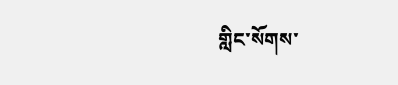གླིང་སོགས་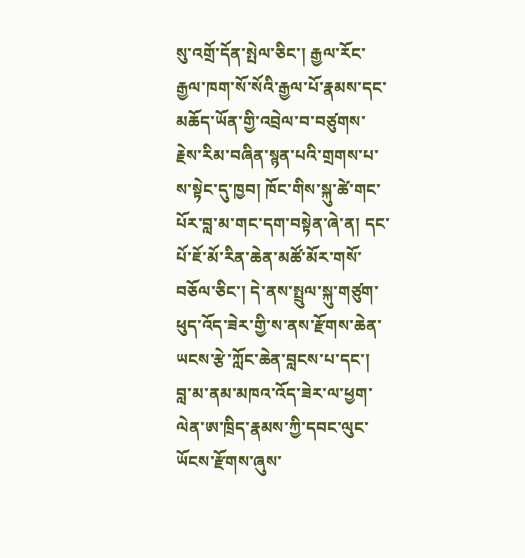སུ་འགྲོ་དོན་སྤེལ་ཅིང་། རྒྱལ་རོང་རྒྱལ་ཁག་སོ་སོའི་རྒྱལ་པོ་རྣམས་དང་མཆོད་ཡོན་གྱི་འབྲེལ་བ་བཙུགས་རྗེས་རིམ་བཞིན་སྙན་པའི་གྲགས་པ་ས་སྟེང་དུ་ཁྱབ། ཁོང་གིས་སྐུ་ཚེ་གང་པོར་བླ་མ་གང་དག་བསྟེན་ཞེ་ན། དང་པོ་ཇོ་མོ་རིན་ཆེན་མཚོ་མོར་གསོ་བཅོལ་ཅིང་། དེ་ནས་སྤྲུལ་སྐུ་གཙུག་ཕུད་འོད་ཟེར་གྱི་ས་ནས་རྫོགས་ཆེན་ཡངས་རྩེ་ཀློང་ཆེན་བླངས་པ་དང་། བླ་མ་ནམ་མཁའ་འོད་ཟེར་ལ་ཕྱག་ལེན་ཨ་ཁྲིད་རྣམས་ཀྱི་དབང་ལུང་ཡོངས་རྫོགས་ཞུས་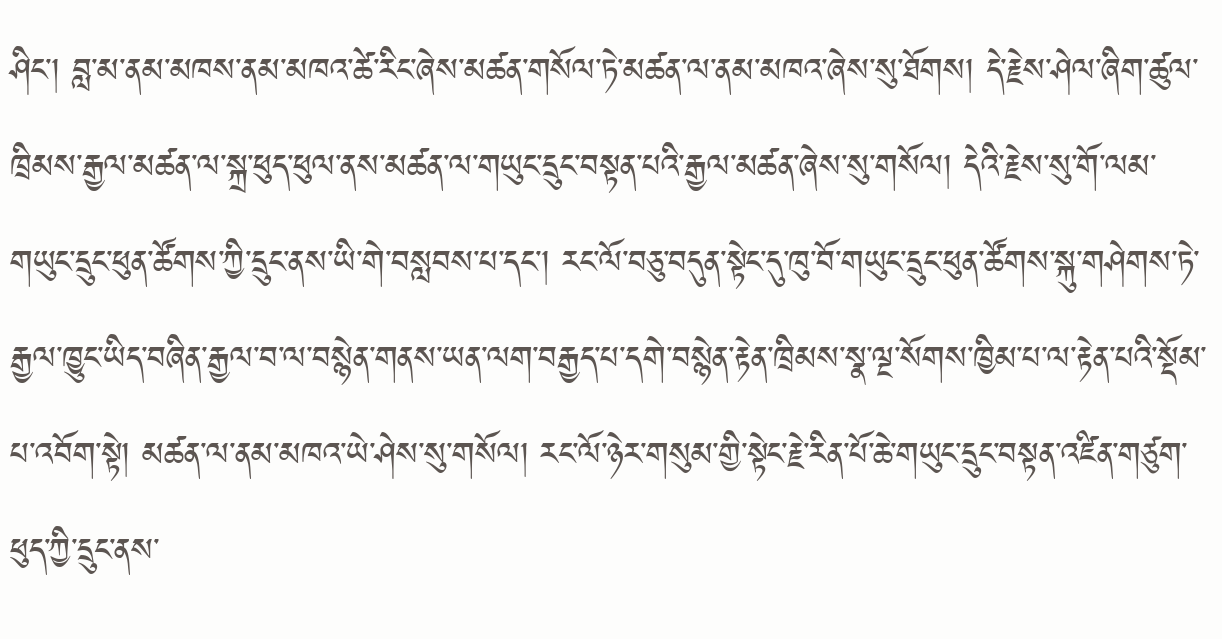ཤིང་། བླ་མ་ནམ་མཁས་ནམ་མཁའ་ཚེ་རིང་ཞེས་མཚན་གསོལ་ཏེ་མཚན་ལ་ནམ་མཁའ་ཞེས་སུ་ཐོགས། དེ་རྗེས་ཤེལ་ཞིག་ཚུལ་ཁྲིམས་རྒྱལ་མཚན་ལ་སྐྲ་ཕུད་ཕུལ་ནས་མཚན་ལ་གཡུང་དྲུང་བསྟན་པའི་རྒྱལ་མཚན་ཞེས་སུ་གསོལ། དེའི་རྗེས་སུ་གོ་ལམ་གཡུང་དྲུང་ཕུན་ཚོགས་ཀྱི་དྲུང་ནས་ཡི་གེ་བསླབས་པ་དང་། རང་ལོ་བཅུ་བདུན་སྟེང་དུ་ཁུ་བོ་གཡུང་དྲུང་ཕུན་ཚོགས་སྐུ་གཤེགས་ཏེ་རྒྱལ་ཁྱུང་ཡིད་བཞིན་རྒྱལ་བ་ལ་བསྙེན་གནས་ཡན་ལག་བརྒྱད་པ་དགེ་བསྙེན་རྟེན་ཁྲིམས་སྣ་ལྔ་སོགས་ཁྱིམ་པ་ལ་རྟེན་པའི་སྡོམ་པ་འབོག་སྟེ། མཚན་ལ་ནམ་མཁའ་ཡེ་ཤེས་སུ་གསོལ། རང་ལོ་ཉེར་གསུམ་གྱི་སྟེང་རྗེ་རིན་པོ་ཆེ་གཡུང་དྲུང་བསྟན་འཛིན་གཙུག་ཕུད་ཀྱི་དྲུང་ནས་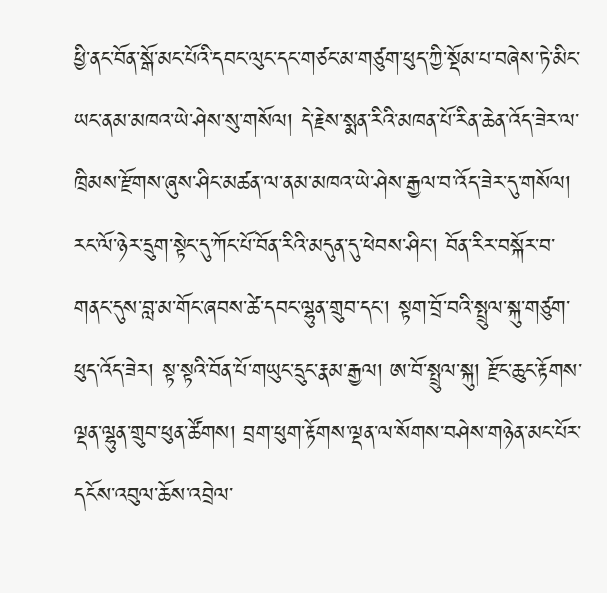ཕྱི་ནང་བོན་སྒོ་མང་པོའི་དབང་ལུང་དང་གཙང་མ་གཙུག་ཕུད་ཀྱི་སྡོམ་པ་བཞེས་ཏེ་མིང་ཡང་ནམ་མཁའ་ཡེ་ཤེས་སུ་གསོལ། དེ་རྗེས་སྨན་རིའི་མཁན་པོ་རིན་ཆེན་འོད་ཟེར་ལ་ཁྲིམས་རྫོགས་ཞུས་ཤིང་མཚན་ལ་ནམ་མཁའ་ཡེ་ཤེས་རྒྱལ་བ་འོད་ཟེར་དུ་གསོལ། རང་ལོ་ཉེར་དྲུག་སྟེང་དུ་ཀོང་པོ་བོན་རིའི་མདུན་དུ་ཕེབས་ཤིང་། བོན་རིར་བསྐོར་བ་གནང་དུས་བླ་མ་གོང་ཞབས་ཚེ་དབང་ལྷུན་གྲུབ་དང་། སྟག་བྲོ་བའི་སྤྲུལ་སྐུ་གཙུག་ཕུད་འོད་ཟེར། སྟ་སྟའི་བོན་པོ་གཡུང་དྲུང་རྣམ་རྒྱལ། ཨ་བོ་སྤྲུལ་སྐུ། རྫོང་ཆུང་རྟོགས་ལྡན་ལྷུན་གྲུབ་ཕུན་ཚོགས། བྲག་ཕུག་རྟོགས་ལྡན་ལ་སོགས་བཤེས་གཉེན་མང་པོར་དངོས་འབུལ་ཆོས་འབྲེལ་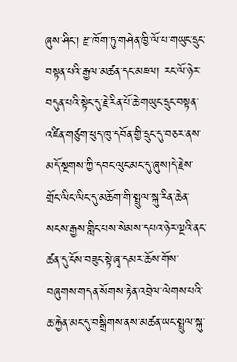ཞུས་ཤིང་། རྫ་ཁོག་ཏུ་གཤེན་ཁྱི་ལོ་པ་གཡུང་དྲུང་བསྟན་པའི་རྒྱལ་མཚན་དང་མཇལ། རང་ལོ་ཉེར་བདུན་པའི་སྟེང་དུ་རྗེ་རིན་པོ་ཆེ་གཡུང་དྲུང་བསྟན་འཛིན་གཙུག་ཕུད་ཁུ་དབོན་གྱི་དྲུང་དུ་བཅར་ནས་མདོ་སྔགས་ཀྱི་དབང་ལུང་མང་དུ་ཞུས།དེ་རྗེས་གྲོང་ལིང་ལིང་དུ་མཆོག་གི་སྤྲུལ་སྐུ་རིན་ཆེན་སངས་རྒྱས་གླིང་པས་སེམས་དཔའ་ཉེར་ལྔའི་ནང་ཚན་དུ་ངོས་བཟུང་སྟེ་ཞྭ་དམར་ཆོས་གོས་བཞུགས་གདན་སོགས་རྟེན་འབྲེལ་ལེགས་པའི་ཆ་རྐྱེན་མང་དུ་བསྒྲིགས་ནས་མཚན་ཡང་སྤྲུལ་སྐུ་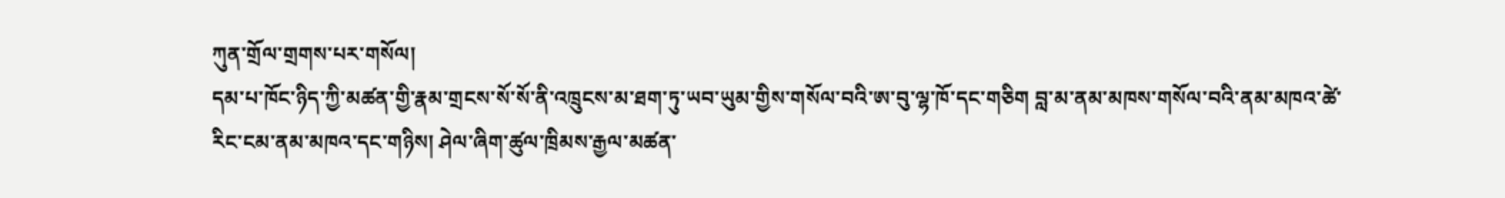ཀུན་གྲོལ་གྲགས་པར་གསོལ།
དམ་པ་ཁོང་ཉིད་ཀྱི་མཚན་གྱི་རྣམ་གྲངས་སོ་སོ་ནི་འཁྲུངས་མ་ཐག་ཏུ་ཡབ་ཡུམ་གྱིས་གསོལ་བའི་ཨ་བུ་ལྷ་ཁོ་དང་གཅིག བླ་མ་ནམ་མཁས་གསོལ་བའི་ནམ་མཁའ་ཚེ་རིང་ངམ་ནམ་མཁའ་དང་གཉིས། ཤེལ་ཞིག་ཚུལ་ཁྲིམས་རྒྱལ་མཚན་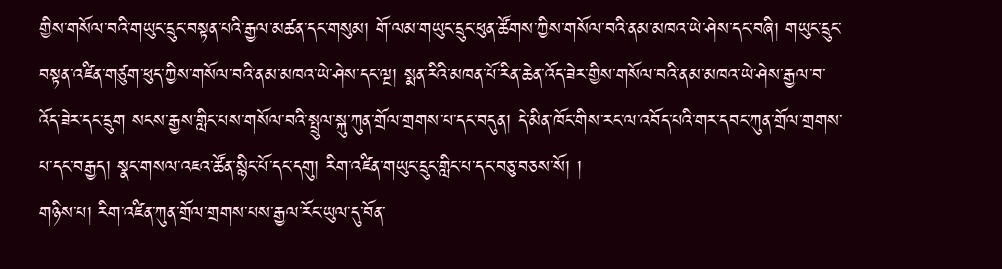གྱིས་གསོལ་བའི་གཡུང་དྲུང་བསྟན་པའི་རྒྱལ་མཚན་དང་གསུམ། གོ་ལམ་གཡུང་དྲུང་ཕུན་ཚོགས་ཀྱིས་གསོལ་བའི་ནམ་མཁའ་ཡེ་ཤེས་དང་བཞི། གཡུང་དྲུང་བསྟན་འཛིན་གཙུག་ཕུད་ཀྱིས་གསོལ་བའི་ནམ་མཁའ་ཡེ་ཤེས་དང་ལྔ། སྨན་རིའི་མཁན་པོ་རིན་ཆེན་འོད་ཟེར་གྱིས་གསོལ་བའི་ནམ་མཁའ་ཡེ་ཤེས་རྒྱལ་བ་འོད་ཟེར་དང་དྲུག སངས་རྒྱས་གླིང་པས་གསོལ་བའི་སྤྲུལ་སྐུ་ཀུན་གྲོལ་གྲགས་པ་དང་བདུན། དེ་མིན་ཁོང་གིས་རང་ལ་འབོད་པའི་གར་དབང་ཀུན་གྲོལ་གྲགས་པ་དང་བརྒྱད། སྣང་གསལ་འཇའ་ཚོན་སྙིང་པོ་དང་དགུ། རིག་འཛིན་གཡུང་དྲུང་གླིང་པ་དང་བཅུ་བཅས་སོ། །
གཉིས་པ། རིག་འཛིན་ཀུན་གྲོལ་གྲགས་པས་རྒྱལ་རོང་ཡུལ་དུ་བོན་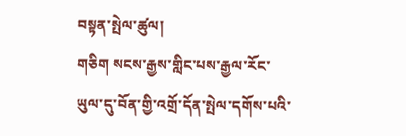བསྟན་སྤེལ་ཚུལ།
གཅིག སངས་རྒྱས་གླིང་པས་རྒྱལ་རོང་ཡུལ་དུ་བོན་གྱི་འགྲོ་དོན་སྤེལ་དགོས་པའི་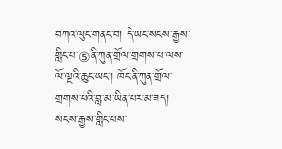བཀའ་ལུང་གནང་བ། དེ་ཡང་སངས་རྒྱས་གླིང་པ་⑤ནི་ཀུན་གྲོལ་གྲགས་པ་ལས་ལོ་ལྔའི་ཆུང་ཡང་། ཁོང་ནི་ཀུན་གྲོལ་གྲགས་པའི་བླ་མ་ཡིན་པར་མ་ཟད། སངས་རྒྱས་གླིང་པས་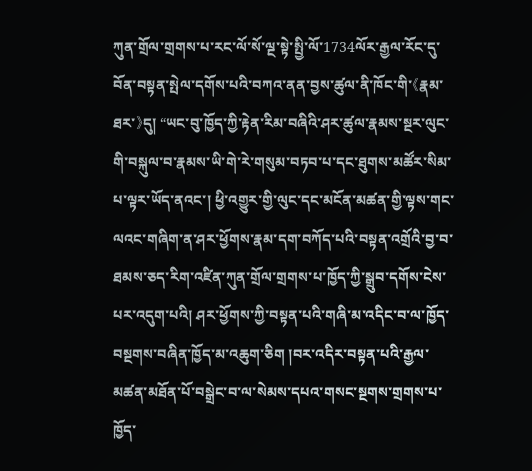ཀུན་གྲོལ་གྲགས་པ་རང་ལོ་སོ་ལྔ་སྟེ་སྤྱི་ལོ་1734ལོར་རྒྱལ་རོང་དུ་བོན་བསྟན་སྤེལ་དགོས་པའི་བཀའ་ནན་བྱས་ཚུལ་ནི་ཁོང་གི་《རྣམ་ཐར་》དུ། “ཡང་བུ་ཁྱོད་ཀྱི་རྟེན་རིམ་བཞིའི་ཤར་ཚུལ་རྣམས་སྔར་ལུང་གི་བསྐུལ་བ་རྣམས་ཡི་གེ་རེ་གསུམ་བཏབ་པ་དང་ཐུགས་མཚོར་སིམ་པ་ལྟར་ཡོད་ནའང་། ཕྱི་འགྱུར་གྱི་ལུང་དང་མངོན་མཚན་གྱི་ལྟས་གང་ལའང་གཞིག་ན་ཤར་ཕྱོགས་རྣམ་དག་བཀོད་པའི་བསྟན་འགྲོའི་བྱ་བ་ཐམས་ཅད་རིག་འཛིན་ཀུན་གྲོལ་གྲགས་པ་ཁྱོད་ཀྱི་སྒྲུབ་དགོས་ངེས་པར་འདུག་པའི། ཤར་ཕྱོགས་ཀྱི་བསྟན་པའི་གཞི་མ་འདིང་བ་ལ་ཁྱོད་བསྔགས་བཞིན་ཁྱོད་མ་འཆུག་ཅིག །བར་འདིར་བསྟན་པའི་རྒྱལ་མཚན་མཐོན་པོ་བསྒྲེང་བ་ལ་སེམས་དཔའ་གསང་སྔགས་གྲགས་པ་ཁྱོད་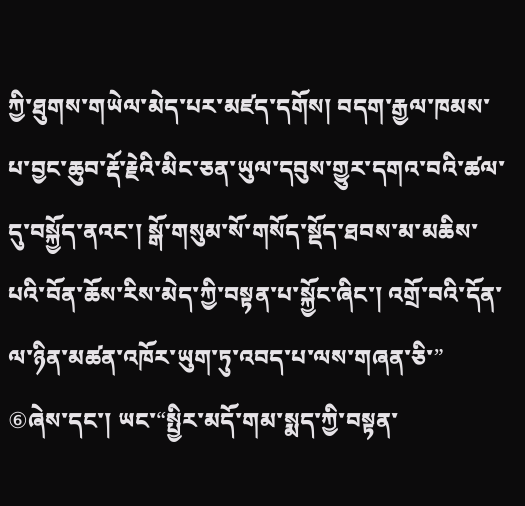ཀྱི་ཐུགས་གཡེལ་མེད་པར་མཛད་དགོས། བདག་རྒྱལ་ཁམས་པ་བྱང་ཆུབ་རྡོ་རྗེའི་མིང་ཅན་ཡུལ་དབུས་གྱུར་དགའ་བའི་ཚལ་དུ་བསྐྱོད་ནའང་། སྒོ་གསུམ་སོ་གསོད་སྡོད་ཐབས་མ་མཆིས་པའི་བོན་ཆོས་རིས་མེད་ཀྱི་བསྟན་པ་སྐྱོང་ཞིང་། འགྲོ་བའི་དོན་ལ་ཉིན་མཚན་འཁོར་ཡུག་ཏུ་འབད་པ་ལས་གཞན་ཅི་” ⑥ཞེས་དང་། ཡང་“སྤྱིར་མདོ་གམ་སྨད་ཀྱི་བསྟན་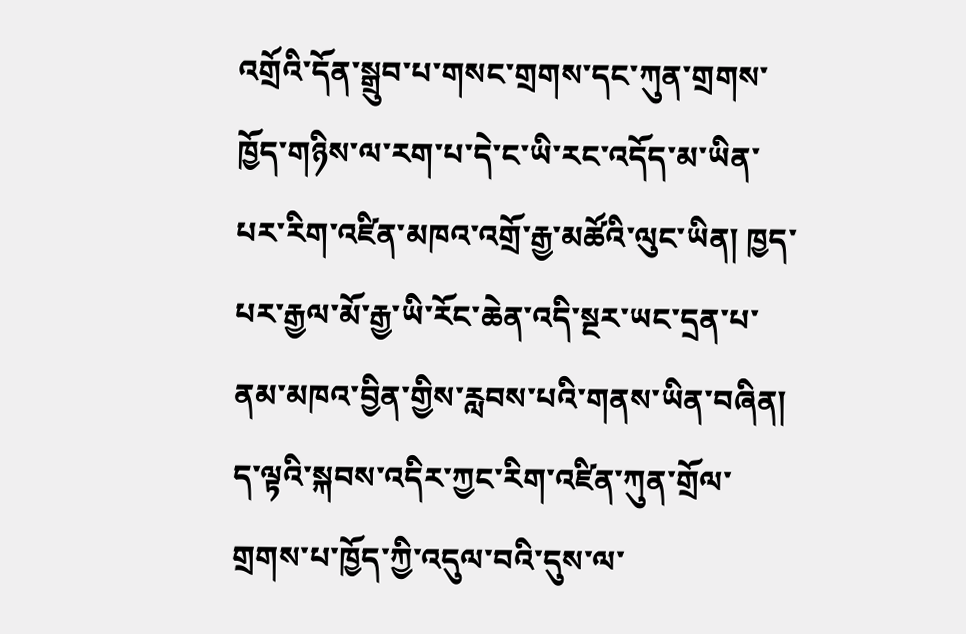འགྲོའི་དོན་སྒྲུབ་པ་གསང་གྲགས་དང་ཀུན་གྲགས་ཁྱོད་གཉིས་ལ་རག་པ་དེ་ང་ཡི་རང་འདོད་མ་ཡིན་པར་རིག་འཛིན་མཁའ་འགྲོ་རྒྱ་མཚོའི་ལུང་ཡིན། ཁྱད་པར་རྒྱལ་མོ་རྒྱ་ཡི་རོང་ཆེན་འདི་སྔར་ཡང་དྲན་པ་ནམ་མཁའ་བྱིན་གྱིས་རླབས་པའི་གནས་ཡིན་བཞིན། ད་ལྟའི་སྐབས་འདིར་ཀྱང་རིག་འཛིན་ཀུན་གྲོལ་གྲགས་པ་ཁྱོད་ཀྱི་འདུལ་བའི་དུས་ལ་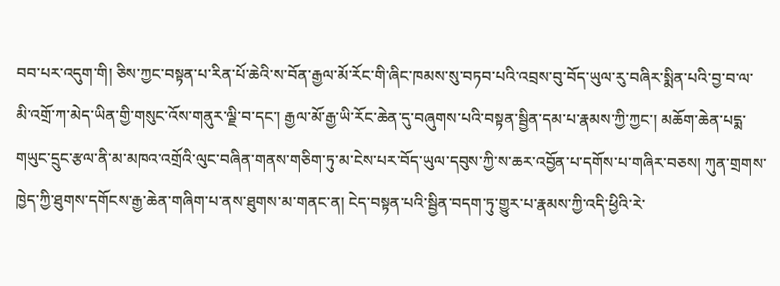བབ་པར་འདུག་གི། ཅིས་ཀྱང་བསྟན་པ་རིན་པོ་ཆེའི་ས་བོན་རྒྱལ་མོ་རོང་གི་ཞིང་ཁམས་སུ་བཏབ་པའི་འབྲས་བུ་བོད་ཡུལ་རུ་བཞིར་སྨིན་པའི་བྱ་བ་ལ་མི་འགྲོ་ཀ་མེད་ཡིན་གྱི་གསུང་འོས་གནུར་ལྗི་བ་དང་། རྒྱལ་མོ་རྒྱ་ཡི་རོང་ཆེན་དུ་བཞུགས་པའི་བསྟན་སྦྱིན་དམ་པ་རྣམས་ཀྱི་ཀྱང་། མཆོག་ཆེན་པདྨ་གཡུང་དྲུང་རྩལ་ནི་མ་མཁའ་འགྲོའི་ལུང་བཞིན་གནས་གཅིག་ཏུ་མ་ངེས་པར་བོད་ཡུལ་དབུས་ཀྱི་ས་ཆར་འབྱོན་པ་དགོས་པ་གཞིར་བཅས། ཀུན་གྲགས་ཁྱེད་ཀྱི་ཐུགས་དགོངས་རྒྱ་ཆེན་གཞིག་པ་ནས་ཐུགས་མ་གནང་ན། ངེད་བསྟན་པའི་སྦྱིན་བདག་ཏུ་གྱུར་པ་རྣམས་ཀྱི་འདི་ཕྱིའི་རེ་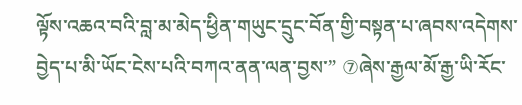ལྟོས་འཆའ་བའི་བླ་མ་མེད་ཕྱིན་གཡུང་དྲུང་བོན་གྱི་བསྟན་པ་ཞབས་འདེགས་བྱེད་པ་མི་ཡོང་ངེས་པའི་བཀའ་ནན་ལན་བྱས་” ⑦ཞེས་རྒྱལ་མོ་རྒྱ་ཡི་རོང་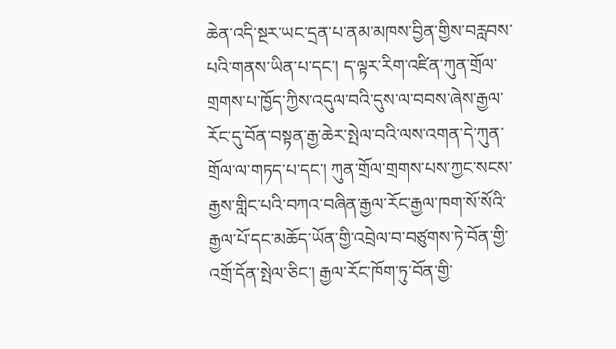ཆེན་འདི་སྔར་ཡང་དྲན་པ་ནམ་མཁས་བྱིན་གྱིས་བརླབས་པའི་གནས་ཡིན་པ་དང་། ད་ལྟར་རིག་འཛིན་ཀུན་གྲོལ་གྲགས་པ་ཁྱོད་ཀྱིས་འདུལ་བའི་དུས་ལ་བབས་ཞེས་རྒྱལ་རོང་དུ་བོན་བསྟན་རྒྱ་ཆེར་སྤེལ་བའི་ལས་འགན་དེ་ཀུན་གྲོལ་ལ་གཏད་པ་དང་། ཀུན་གྲོལ་གྲགས་པས་ཀྱང་སངས་རྒྱས་གླིང་པའི་བཀའ་བཞིན་རྒྱལ་རོང་རྒྱལ་ཁག་སོ་སོའི་རྒྱལ་པོ་དང་མཆོད་ཡོན་གྱི་འབྲེལ་བ་བཙུགས་ཏེ་བོན་གྱི་འགྲོ་དོན་སྤེལ་ཅིང་། རྒྱལ་རོང་ཁོག་ཏུ་བོན་གྱི་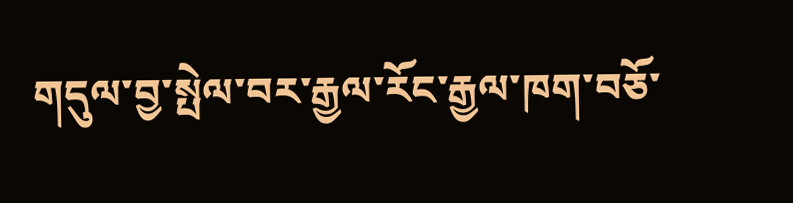གདུལ་བྱ་སྤེལ་བར་རྒྱལ་རོང་རྒྱལ་ཁག་བཅོ་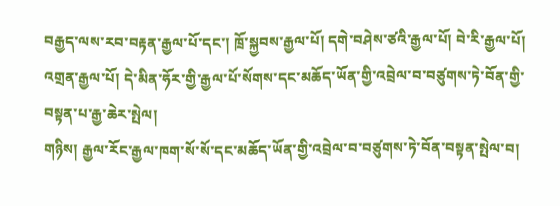བརྒྱད་ལས་རབ་བརྟན་རྒྱལ་པོ་དང་། ཁྲོ་སྐྱབས་རྒྱལ་པོ། དགེ་བཤེས་ཙའི་རྒྱལ་པོ། བེ་རི་རྒྱལ་པོ། འགྲན་རྒྱལ་པོ། དེ་མིན་ཧོར་གྱི་རྒྱལ་པོ་སོགས་དང་མཆོད་ཡོན་གྱི་འབྲེལ་བ་བཙུགས་ཏེ་བོན་གྱི་བསྟན་པ་རྒྱ་ཆེར་སྤེལ།
གཉིས། རྒྱལ་རོང་རྒྱལ་ཁག་སོ་སོ་དང་མཆོད་ཡོན་གྱི་འབྲེལ་བ་བཙུགས་ཏེ་བོན་བསྟན་སྤེལ་བ།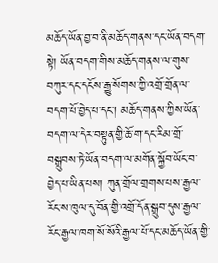མཆོད་ཡོན་བྱ་བ་ནི་མཆོད་གནས་དང་ཡོན་བདག་སྟེ། ཡོན་བདག་གིས་མཆོད་གནས་ལ་གུས་བཀུར་དང་དངོས་རྒྱུ་སོགས་ཀྱི་འགྲོ་གྲོན་ལ་བདག་པོ་བྱེད་པ་དང་། མཆོད་གནས་ཀྱིས་ཡོན་བདག་ལ་དེར་བསྟུན་གྱི་ཆོ་ག་དང་རིམ་གྲོ་བསྒྲུབས་ཏེ་ཡོན་བདག་ལ་མགོན་སྐྱོབ་ཡོང་བ་བྱེད་པ་ཡིན་པས། ཀུན་གྲོལ་གྲགས་པས་རྒྱལ་རོང་ས་ཁུལ་དུ་བོན་གྱི་འགྲོ་དོན་སྒྲུབ་དུས་རྒྱལ་རོང་རྒྱལ་ཁག་སོ་སོའི་རྒྱལ་པོ་དང་མཆོད་ཡོན་གྱི་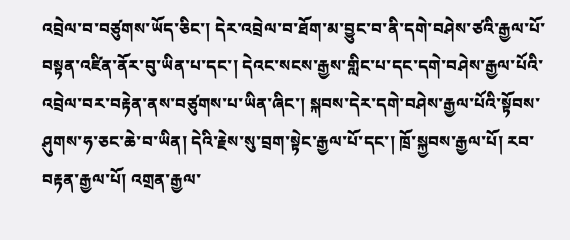འབྲེལ་བ་བཙུགས་ཡོད་ཅིང་། དེར་འབྲེལ་བ་ཐོག་མ་བྱུང་བ་ནི་དགེ་བཤེས་ཙའི་རྒྱལ་པོ་བསྟན་འཛིན་ནོར་བུ་ཡིན་པ་དང་། དེའང་སངས་རྒྱས་གླིང་པ་དང་དགེ་བཤེས་རྒྱལ་པོའི་འབྲེལ་བར་བརྟེན་ནས་བཙུགས་པ་ཡིན་ཞིང་། སྐབས་དེར་དགེ་བཤེས་རྒྱལ་པོའི་སྟོབས་ཤུགས་ཧ་ཅང་ཆེ་བ་ཡིན། དེའི་རྗེས་སུ་བྲག་སྟེང་རྒྱལ་པོ་དང་། ཁྲོ་སྐྱབས་རྒྱལ་པོ། རབ་བརྟན་རྒྱལ་པོ། འགྲན་རྒྱལ་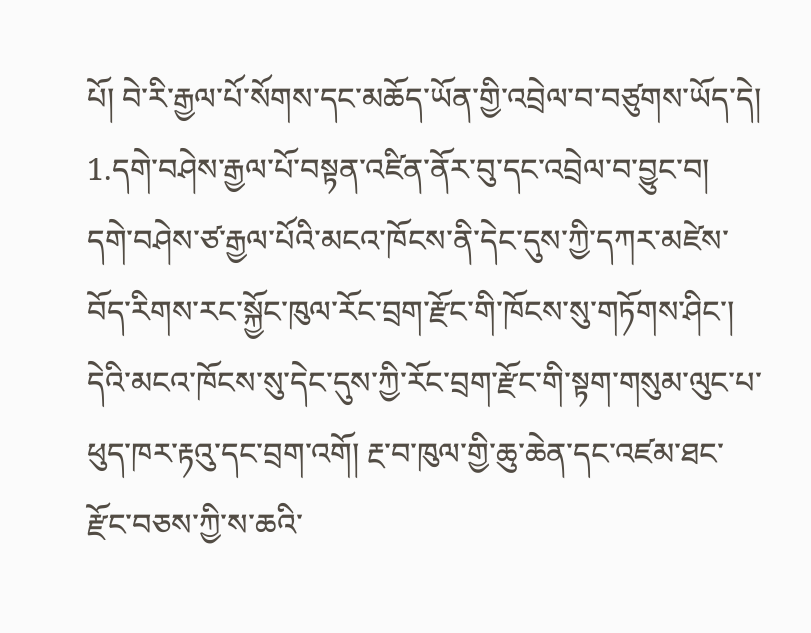པོ། བེ་རི་རྒྱལ་པོ་སོགས་དང་མཆོད་ཡོན་གྱི་འབྲེལ་བ་བཙུགས་ཡོད་དེ།
1.དགེ་བཤེས་རྒྱལ་པོ་བསྟན་འཛིན་ནོར་བུ་དང་འབྲེལ་བ་བྱུང་བ། དགེ་བཤེས་ཙ་རྒྱལ་པོའི་མངའ་ཁོངས་ནི་དེང་དུས་ཀྱི་དཀར་མཛེས་བོད་རིགས་རང་སྐྱོང་ཁུལ་རོང་བྲག་རྫོང་གི་ཁོངས་སུ་གཏོགས་ཤིང་། དེའི་མངའ་ཁོངས་སུ་དེང་དུས་ཀྱི་རོང་བྲག་རྫོང་གི་སྟག་གསུམ་ལུང་པ་ཕུད་ཁར་རྟའུ་དང་བྲག་འགོ། རྔ་བ་ཁུལ་གྱི་ཆུ་ཆེན་དང་འཛམ་ཐང་རྫོང་བཅས་ཀྱི་ས་ཆའི་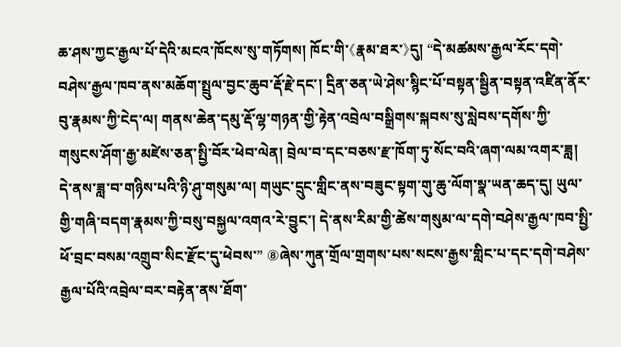ཆ་ཤས་ཀྱང་རྒྱལ་པོ་དེའི་མངའ་ཁོངས་སུ་གཏོགས། ཁོང་གི་《རྣམ་ཐར་》དུ། “དེ་མཚམས་རྒྱལ་རོང་དགེ་བཤེས་རྒྱལ་ཁབ་ནས་མཆོག་སྤྲུལ་བྱང་ཆུབ་རྡོ་རྗེ་དང་། དྲིན་ཅན་ཡེ་ཤེས་སྙིང་པོ་བསྟན་སྦྱིན་བསྟན་འཛིན་ནོར་བུ་རྣམས་ཀྱི་ངེད་ལ། གནས་ཆེན་དམུ་རྡོ་ལྷ་གཉན་གྱི་རྟེན་འབྲེལ་བསྒྲིགས་སྐབས་སུ་སླེབས་དགོས་ཀྱི་གསུངས་ཤོག་རྒྱ་མཛེས་ཅན་སྤྱི་བོར་ཕེབ་ལེན། བྲེལ་བ་དང་བཅས་རྫ་ཁོག་ཏུ་སོང་བའི་ཞག་ལམ་འགར་ཟླ། དེ་ནས་ཟླ་བ་གཉིས་པའི་ཉི་ཤུ་གསུམ་ལ། གཡུང་དྲུང་གླིང་ནས་བཟུང་སྟག་གུ་ཆུ་ལོག་སྣ་ཡན་ཆད་དུ། ཡུལ་གྱི་གཞི་བདག་རྣམས་ཀྱི་བསུ་བསྐྱལ་འགའ་རེ་བྱུང་། དེ་ནས་རིམ་གྱི་ཚེས་གསུམ་ལ་དགེ་བཤེས་རྒྱལ་ཁབ་སྤྱི་ཕོ་བྲང་བསམ་འགྲུབ་སིང་རྫོང་དུ་ཕེབས་” ⑧ཞེས་ཀུན་གྲོལ་གྲགས་པས་སངས་རྒྱས་གླིང་པ་དང་དགེ་བཤེས་རྒྱལ་པོའི་འབྲེལ་བར་བརྟེན་ནས་ཐོག་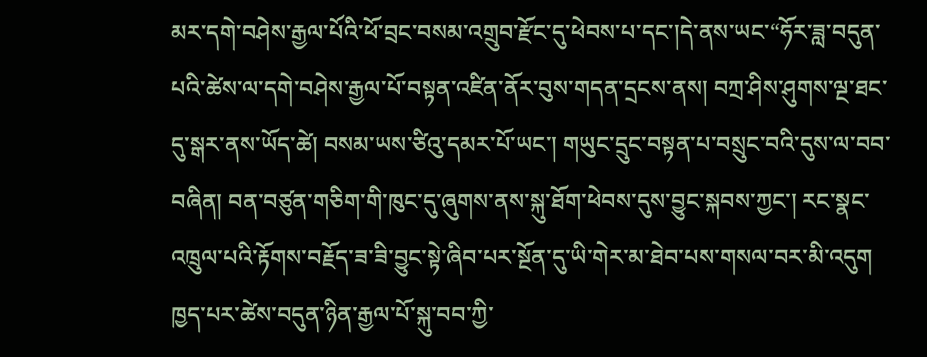མར་དགེ་བཤེས་རྒྱལ་པོའི་ཕོ་བྲང་བསམ་འགྲུབ་རྫོང་དུ་ཕེབས་པ་དང་།དེ་ནས་ཡང་“ཧོར་ཟླ་བདུན་པའི་ཚེས་ལ་དགེ་བཤེས་རྒྱལ་པོ་བསྟན་འཛིན་ནོར་བུས་གདན་དྲངས་ནས། བཀྲ་ཤིས་ཤུགས་ལྔ་ཐང་དུ་སྒར་ནས་ཡོད་ཚེ། བསམ་ཡས་ཙིའུ་དམར་པོ་ཡང་། གཡུང་དྲུང་བསྟན་པ་བསྲུང་བའི་དུས་ལ་བབ་བཞིན། བན་བཙུན་གཅིག་གི་ཁུང་དུ་ཞུགས་ནས་སྐུ་ཐོག་ཕེབས་དུས་བྱུང་སྐབས་ཀྱང་། རང་སྣང་འཁྲུལ་པའི་རྟོགས་བརྗོད་ཟ་ཟི་བྱུང་སྟེ་ཞིབ་པར་སྔོན་དུ་ཡི་གེར་མ་ཐེབ་པས་གསལ་བར་མི་འདུག ཁྱད་པར་ཚེས་བདུན་ཉིན་རྒྱལ་པོ་སྐུ་བབ་ཀྱི་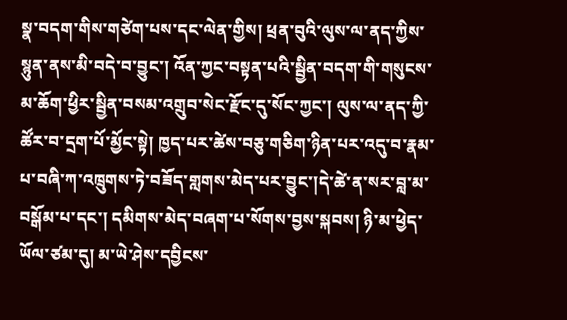སྣ་བདག་གིས་གཙེག་པས་དང་ལེན་གྱིས། ཕྲན་བུའི་ལུས་ལ་ནད་ཀྱིས་སྙུན་ནས་མི་བདེ་བ་བྱུང་། འོན་ཀྱང་བསྟན་པའི་སྦྱིན་བདག་གི་གསུངས་མ་ཆོག་ཕྱིར་སྦྱིན་བསམ་འགྲུབ་སེང་རྫོང་དུ་སོང་ཀྱང་། ལུས་ལ་ནད་ཀྱི་ཚོར་བ་དྲག་པོ་མྱོང་སྟེ། ཁྱད་པར་ཚེས་བཅུ་གཅིག་ཉིན་པར་འདུ་བ་རྣམ་པ་བཞི་ཀ་འཁྲུགས་ཏེ་བཟོད་གླགས་མེད་པར་བྱུང་།དེ་ཚེ་ན་སར་བླ་མ་བསྒོམ་པ་དང་། དམིགས་མེད་བཞག་པ་སོགས་བྱས་སྐབས། ཉི་མ་ཕྱེད་ཡོལ་ཙམ་དུ། མ་ཡེ་ཤེས་དབྱིངས་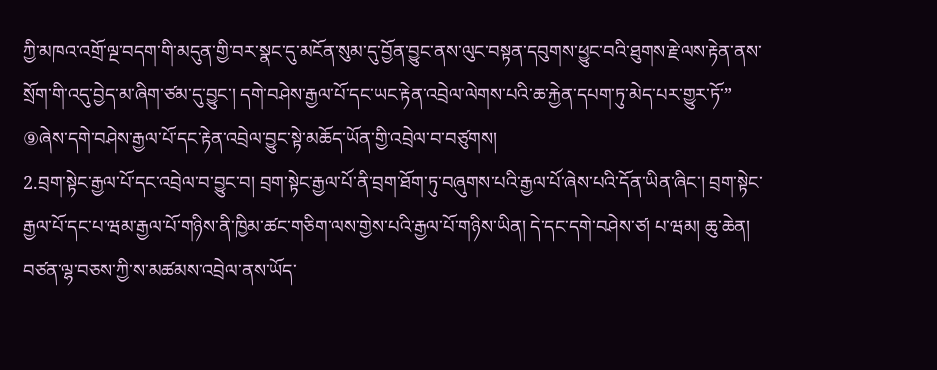ཀྱི་མཁའ་འགྲོ་ལྔ་བདག་གི་མདུན་གྱི་བར་སྣང་དུ་མངོན་སུམ་དུ་བྱོན་བྱུང་ནས་ལུང་བསྟན་དབུགས་ཕྱུང་བའི་ཐུགས་རྗེ་ལས་རྟེན་ནས་སྲོག་གི་འདུ་བྱེད་མ་ཞིག་ཙམ་དུ་བྱུང་། དགེ་བཤེས་རྒྱལ་པོ་དང་ཡང་རྟེན་འབྲེལ་ལེགས་པའི་ཆ་རྐྱེན་དཔག་ཏུ་མེད་པར་གྱུར་ཏོ་” ⑨ཞེས་དགེ་བཤེས་རྒྱལ་པོ་དང་རྟེན་འབྲེལ་བྱུང་སྟེ་མཆོད་ཡོན་གྱི་འབྲེལ་བ་བཙུགས།
2.བྲག་སྟེང་རྒྱལ་པོ་དང་འབྲེལ་བ་བྱུང་བ། བྲག་སྟེང་རྒྱལ་པོ་ནི་བྲག་ཐོག་ཏུ་བཞུགས་པའི་རྒྱལ་པོ་ཞེས་པའི་དོན་ཡིན་ཞིང་། བྲག་སྟེང་རྒྱལ་པོ་དང་པ་ཝམ་རྒྱལ་པོ་གཉིས་ནི་ཁྱིམ་ཚང་གཅིག་ལས་གྱེས་པའི་རྒྱལ་པོ་གཉིས་ཡིན། དེ་དང་དགེ་བཤེས་ཙ། པ་ཝམ། ཆུ་ཆེན། བཙན་ལྷ་བཅས་ཀྱི་ས་མཚམས་འབྲེལ་ནས་ཡོད་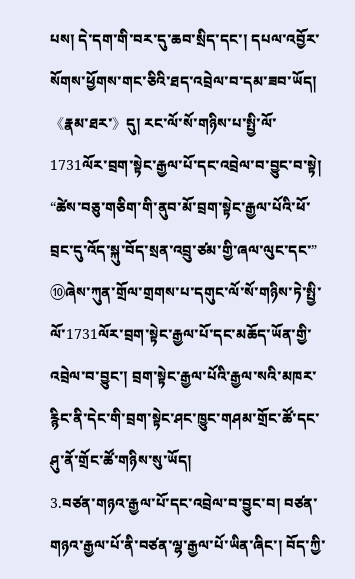པས། དེ་དག་གི་བར་དུ་ཆབ་སྲིད་དང་། དཔལ་འབྱོར་སོགས་ཕྱོགས་གང་ཅིའི་ཐད་འབྲེལ་བ་དམ་ཟབ་ཡོད། 《རྣམ་ཐར་》དུ། རང་ལོ་སོ་གཉིས་པ་སྤྱི་ལོ་1731ལོར་བྲག་སྟེང་རྒྱལ་པོ་དང་འབྲེལ་བ་བྱུང་བ་སྟེ། “ཚེས་བཅུ་གཅིག་གི་ནུབ་མོ་བྲག་སྟེང་རྒྱལ་པོའི་ཕོ་བྲང་དུ་འོད་སྐུ་བོད་སྲན་འབྲུ་ཙམ་གྱི་ཞལ་ལུང་དང་” ⑩ཞེས་ཀུན་གྲོལ་གྲགས་པ་དགུང་ལོ་སོ་གཉིས་ཏེ་སྤྱི་ལོ་1731ལོར་བྲག་སྟེང་རྒྱལ་པོ་དང་མཆོད་ཡོན་གྱི་འབྲེལ་བ་བྱུང་། བྲག་སྟེང་རྒྱལ་པོའི་རྒྱལ་སའི་མཁར་རྙིང་ནི་དེང་གི་བྲག་སྟེང་ཤང་ཁྱུང་གཤམ་གྲོང་ཚོ་དང་ཤུ་ནོ་གྲོང་ཚོ་གཉིས་སུ་ཡོད།
3.བཙན་གཉའ་རྒྱལ་པོ་དང་འབྲེལ་བ་བྱུང་བ། བཙན་གཉའ་རྒྱལ་པོ་ནི་བཙན་ལྷ་རྒྱལ་པོ་ཡིན་ཞིང་། བོད་ཀྱི་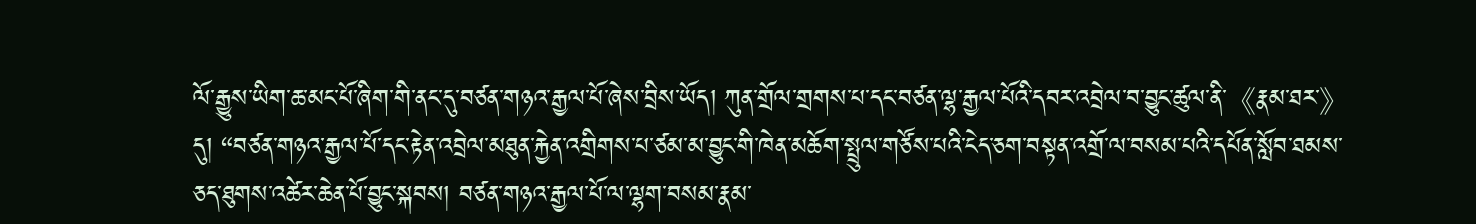ལོ་རྒྱུས་ཡིག་ཆ་མང་པོ་ཞིག་གི་ནང་དུ་བཙན་གཉའ་རྒྱལ་པོ་ཞེས་བྲིས་ཡོད། ཀུན་གྲོལ་གྲགས་པ་དང་བཙན་ལྷ་རྒྱལ་པོའི་དབར་འབྲེལ་བ་བྱུང་ཚུལ་ནི་《རྣམ་ཐར་》དུ། “བཙན་གཉའ་རྒྱལ་པོ་དང་རྟེན་འབྲེལ་མཐུན་རྐྱེན་འགྲིགས་པ་ཙམ་མ་བྱུང་གི་ཁེན་མཆོག་སྤྲུལ་གཙོས་པའི་ངེད་ཅག་བསྟན་འགྲོ་ལ་བསམ་པའི་དཔོན་སློབ་ཐམས་ཅད་ཐུགས་འཚེར་ཆེན་པོ་བྱུང་སྐབས། བཙན་གཉའ་རྒྱལ་པོ་ལ་ལྷག་བསམ་རྣམ་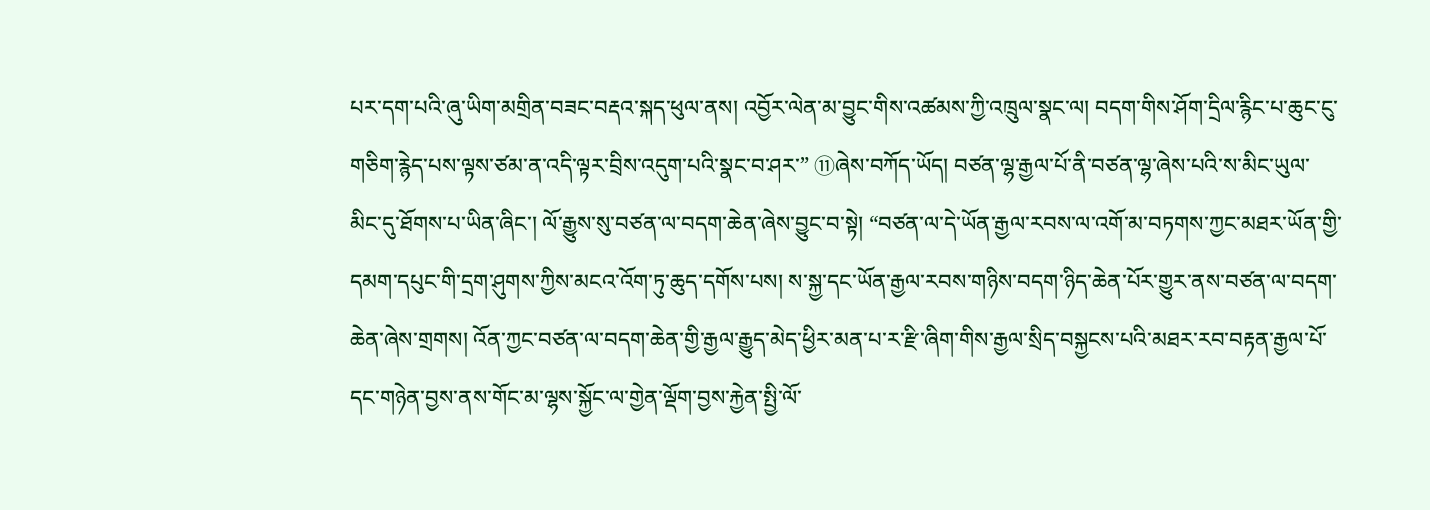པར་དག་པའི་ཞུ་ཡིག་མགྲིན་བཟང་བརྡའ་སྐད་ཕུལ་ནས། འབྱོར་ལེན་མ་བྱུང་གིས་འཚམས་ཀྱི་འཁྲུལ་སྣང་ལ། བདག་གིས་ཤོག་དྲིལ་རྙིང་པ་ཆུང་ངུ་གཅིག་རྙེད་པས་ལྟས་ཙམ་ན་འདི་ལྟར་བྲིས་འདུག་པའི་སྣང་བ་ཤར་” ⑪ཞེས་བཀོད་ཡོད། བཙན་ལྷ་རྒྱལ་པོ་ནི་བཙན་ལྷ་ཞེས་པའི་ས་མིང་ཡུལ་མིང་དུ་ཐོགས་པ་ཡིན་ཞིང་། ལོ་རྒྱུས་སུ་བཙན་ལ་བདག་ཆེན་ཞེས་བྱུང་བ་སྟེ། “བཙན་ལ་དེ་ཡོན་རྒྱལ་རབས་ལ་འགོ་མ་བཏགས་ཀྱང་མཐར་ཡོན་གྱི་དམག་དཔུང་གི་དྲག་ཤུགས་ཀྱིས་མངའ་འོག་ཏུ་ཆུད་དགོས་པས། ས་སྐྱ་དང་ཡོན་རྒྱལ་རབས་གཉིས་བདག་ཉིད་ཆེན་པོར་གྱུར་ནས་བཙན་ལ་བདག་ཆེན་ཞེས་གྲགས། འོན་ཀྱང་བཙན་ལ་བདག་ཆེན་གྱི་རྒྱལ་རྒྱུད་མེད་ཕྱིར་མན་པ་ར་རྫི་ཞིག་གིས་རྒྱལ་སྲིད་བསྐྱངས་པའི་མཐར་རབ་བརྟན་རྒྱལ་པོ་དང་གཉེན་བྱས་ནས་གོང་མ་ལྷས་སྐྱོང་ལ་གྱེན་ལྡོག་བྱས་རྐྱེན་སྤྱི་ལོ་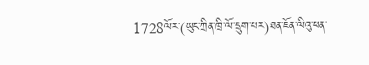1728ལོར་(ཡུང་ཀྲིན་ཁྲི་ལོ་དྲུག་པར)ཐན་ཇོན་ལིའུ་ཕན་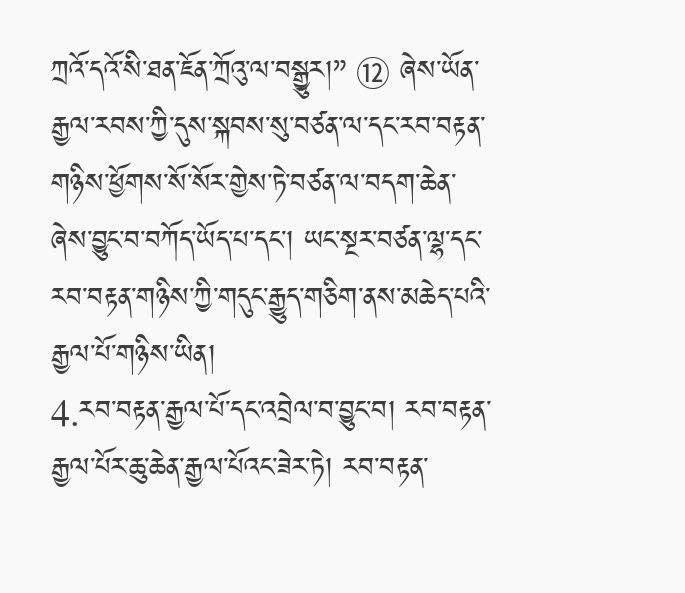ཀྲའོ་དའོ་སི་ཐན་ཇོན་ཀྲོའུ་ལ་བསྒྱུར།” ⑫ ཞེས་ཡོན་རྒྱལ་རབས་ཀྱི་དུས་སྐབས་སུ་བཙན་ལ་དང་རབ་བརྟན་གཉིས་ཕྱོགས་སོ་སོར་གྱེས་ཏེ་བཙན་ལ་བདག་ཆེན་ཞེས་བྱུང་བ་བཀོད་ཡོད་པ་དང་། ཡང་སྔར་བཙན་ལྷ་དང་རབ་བརྟན་གཉིས་ཀྱི་གདུང་རྒྱུད་གཅིག་ནས་མཆེད་པའི་རྒྱལ་པོ་གཉིས་ཡིན།
4.རབ་བརྟན་རྒྱལ་པོ་དང་འབྲེལ་བ་བྱུང་བ། རབ་བརྟན་རྒྱལ་པོར་ཆུ་ཆེན་རྒྱལ་པོའང་ཟེར་ཏེ། རབ་བརྟན་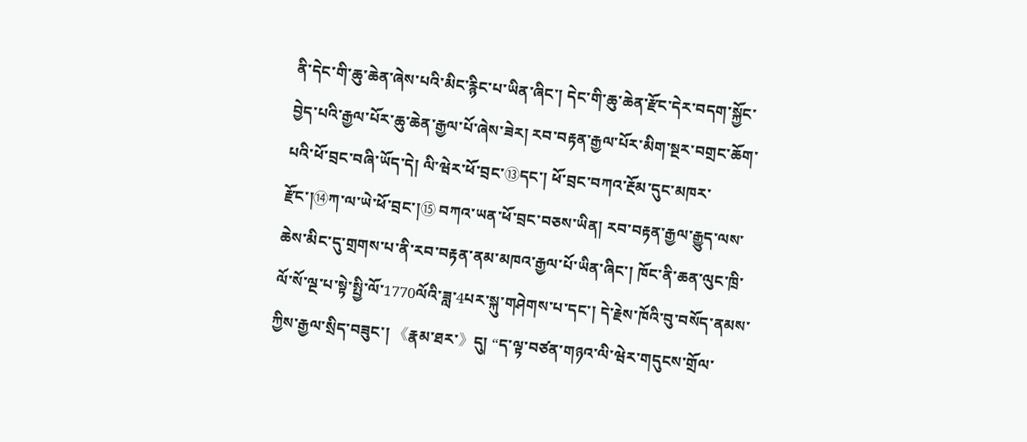ནི་དེང་གི་ཆུ་ཆེན་ཞེས་པའི་མིང་རྙིང་པ་ཡིན་ཞིང་། དེང་གི་ཆུ་ཆེན་རྫོང་དེར་བདག་སྐྱོང་བྱེད་པའི་རྒྱལ་པོར་ཆུ་ཆེན་རྒྱལ་པོ་ཞེས་ཟེར། རབ་བརྟན་རྒྱལ་པོར་མིག་སྔར་བགྲང་ཆོག་པའི་ཕོ་བྲང་བཞི་ཡོད་དེ། ལི་ཝེར་ཕོ་བྲང་⑬དང་། ཕོ་བྲང་བཀའ་རྔོམ་དུང་མཁར་རྫོང་།⑭ཀ་ལ་ཡེ་ཕོ་བྲང་།⑮ བཀའ་ཡན་ཕོ་བྲང་བཅས་ཡིན། རབ་བརྟན་རྒྱལ་རྒྱུད་ལས་ཆེས་མིང་དུ་གྲགས་པ་ནི་རབ་བརྟན་ནམ་མཁའ་རྒྱལ་པོ་ཡིན་ཞིང་། ཁོང་ནི་ཆན་ལུང་ཁྲི་ལོ་སོ་ལྔ་པ་སྟེ་སྤྱི་ལོ་1770ལོའི་ཟླ་4པར་སྐུ་གཤེགས་པ་དང་། དེ་རྗེས་ཁོའི་བུ་བསོད་ནམས་ཀྱིས་རྒྱལ་སྲིད་བཟུང་། 《རྣམ་ཐར་》དུ། “ད་ལྟ་བཙན་གཉའ་ལི་ཝེར་གདུངས་གྲོལ་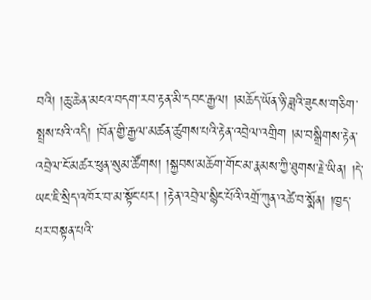བའི། །ཆུ་ཆེན་མངའ་བདག་རབ་རྟན་མི་དབང་རྒྱལ། །མཆོད་ཡོན་ཉི་ཟླའི་ཟུངས་གཅིག་སྤྲས་པའི་འདི། །བོན་གྱི་རྒྱལ་མཚན་ཚུགས་པའི་རྟེན་འབྲེལ་འགྲིག །མ་བསྒྲིགས་རྟེན་འབྲེལ་ངོ་མཚར་ཕུན་སུམ་ཚོགས། །སྐྱབས་མཆོག་གོང་མ་རྣམས་ཀྱི་ཐུགས་རྗེ་ཡིན། །དེ་ཡང་ཇི་སྲིད་འཁོར་བ་མ་སྟོང་པར། །རྟེན་འབྲེལ་སྙིང་པོའི་འགྲོ་ཀུན་འཚེ་བ་སྨོན། །ཁྱད་པར་བསྟན་པའི་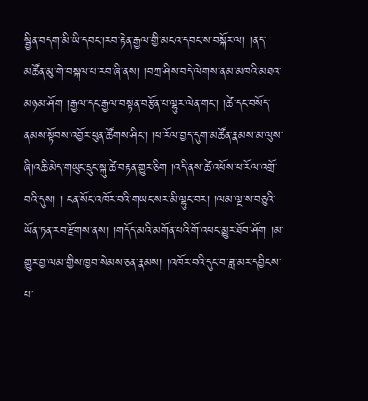སྦྱིན་བདག་མི་ཡི་དབང་།རབ་རྟེན་རྒྱལ་གྱི་མངའ་དབང་ས་བསྐོར་ལ། །ནད་མཚོན་མུ་གེ་བསྐལ་པ་རབ་ཞི་ནས། །བཀྲ་ཤིས་བདེ་ལེགས་ནམ་མཁའི་མཐའ་མཉམ་ཤོག །རྒྱལ་དང་རྒྱལ་བསྟན་བརྩོན་པ་ལྷུར་ལེན་གང་། །ཚེ་དང་བསོད་ནམས་སྟོབས་འབྱོར་ཕུན་ཚོགས་ཤིང་། །ཕ་རོལ་བྱད་དུག་མཚོན་རྣམས་མ་ལུས་ཞི།འཆི་མེད་གཡུང་དྲུང་སྐུ་ཚེ་བརྟན་གྱུར་ཅིག །འདི་ནས་ཚེ་འཕོས་ཕ་རོལ་འགྲོ་བའི་དུས། ། ངན་སོང་འཁོར་བའི་གཡང་སར་མི་ལྷུང་བར། །ལམ་ལྔ་ས་བཅུའི་ཡོན་ཏན་རབ་རྫོགས་ནས། །གདོད་མའི་མགོན་པའི་གོ་འཕང་མྱུར་ཐོབ་ཤོག །མ་གྱུར་བྱ་ལམ་གྱིས་ཁྱབ་སེམས་ཅན་རྣམས། །འཁོར་བའི་དུང་བ་ཟླ་མར་དབྱིངས་པ་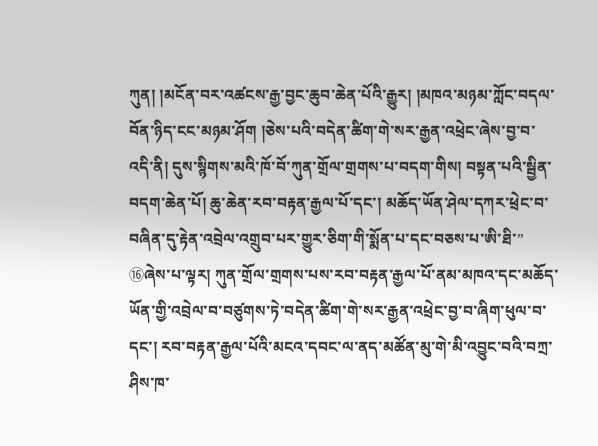ཀུན། །མངོན་བར་འཚངས་རྒྱ་བྱང་ཆུབ་ཆེན་པོའི་རྒྱུར། །མཁའ་མཉམ་ཀློང་བདལ་བོན་ཉིད་ངང་མཉམ་ཤོག །ཅེས་པའི་བདེན་ཚིག་གེ་སར་རྒྱན་འཕྲེང་ཞེས་བྱ་བ་འདི་ནི། དུས་སྙིགས་མའི་ཁོ་བོ་ཀུན་གྲོལ་གྲགས་པ་བདག་གིས། བསྟན་པའི་སྦྱིན་བདག་ཆེན་པོ། ཆུ་ཆེན་རབ་བརྟན་རྒྱལ་པོ་དང་། མཆོད་ཡོན་ཤེལ་དཀར་ཕྲེང་བ་བཞིན་དུ་རྟེན་འབྲེལ་འགྲུབ་པར་གྱུར་ཅིག་གི་སྨོན་པ་དང་བཅས་པ་ཨི་ཐི་” ⑯ཞེས་པ་ལྟར། ཀུན་གྲོལ་གྲགས་པས་རབ་བརྟན་རྒྱལ་པོ་ནམ་མཁའ་དང་མཆོད་ཡོན་གྱི་འབྲེལ་བ་བཙུགས་ཏེ་བདེན་ཚིག་གེ་སར་རྒྱན་འཕྲེང་བྱ་བ་ཞིག་ཕུལ་བ་དང་། རབ་བརྟན་རྒྱལ་པོའི་མངའ་དབང་ལ་ནད་མཚོན་མུ་གེ་མི་འབྱུང་བའི་བཀྲ་ཤིས་ཁ་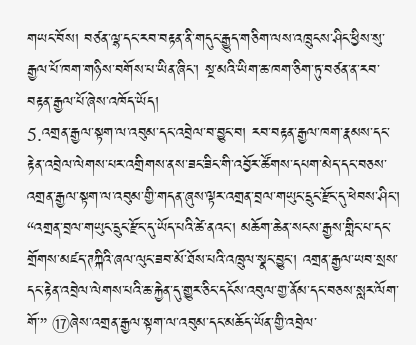གཡང་བོས། བཙན་ལྷ་དང་རབ་བརྟན་ནི་གདུང་རྒྱུད་གཅིག་ལས་འཁྲུངས་ཤིང་ཕྱིས་སུ་རྒྱལ་པོ་ཁག་གཉིས་བགོས་པ་ཡིན་ཞིང་། སྔ་མའི་ཡིག་ཆ་ཁག་ཅིག་ཏུ་བཙན་ན་རབ་བརྟན་རྒྱལ་པོ་ཞེས་འཁོད་ཡོད།
5.འགྲན་རྒྱལ་སྟག་ལ་འབུམ་དང་འབྲེལ་བ་བྱུང་བ། རབ་བརྟན་རྒྱལ་ཁག་རྣམས་དང་རྟེན་འབྲེལ་ལེགས་པར་འགྲིགས་ནས་ཟང་ཟིང་གི་འབྱོར་ཚོགས་དཔག་མེད་དང་བཅས་འགྲན་རྒྱལ་སྟག་ལ་འབུམ་གྱི་གདན་ཞུས་ལྟར་འགྲན་བྲལ་གཡུང་དྲུང་རྫོང་དུ་ཕེབས་ཤིང་། “འགྲན་བྲལ་གཡུང་དྲུང་རྫོང་དུ་ཡོད་པའི་ཚེ་ནའང་། མཆོག་ཆེན་སངས་རྒྱས་གླིང་པ་དང་གྲོགས་མཛད་ཊཀྐིའི་ཞལ་ལུང་ཟབ་མོ་ཐོས་པའི་འཁྲུལ་སྣང་བྱུང་། འགྲན་རྒྱལ་ཡབ་སྲས་དང་རྟེན་འབྲེལ་ལེགས་པའི་ཆ་རྐྱེན་དུ་གྱུར་ཅིང་དངོས་འབུལ་གྱ་ནོམ་དང་བཅས་སླར་ལོག་གོ་” ⑰ཞེས་འགྲན་རྒྱལ་སྟག་ལ་འབུམ་དང་མཆོད་ཡོན་གྱི་འབྲེལ་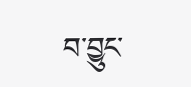བ་བྱུང་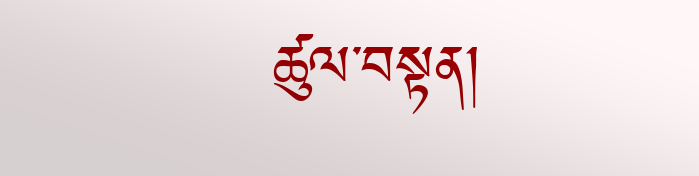ཚུལ་བསྟན།